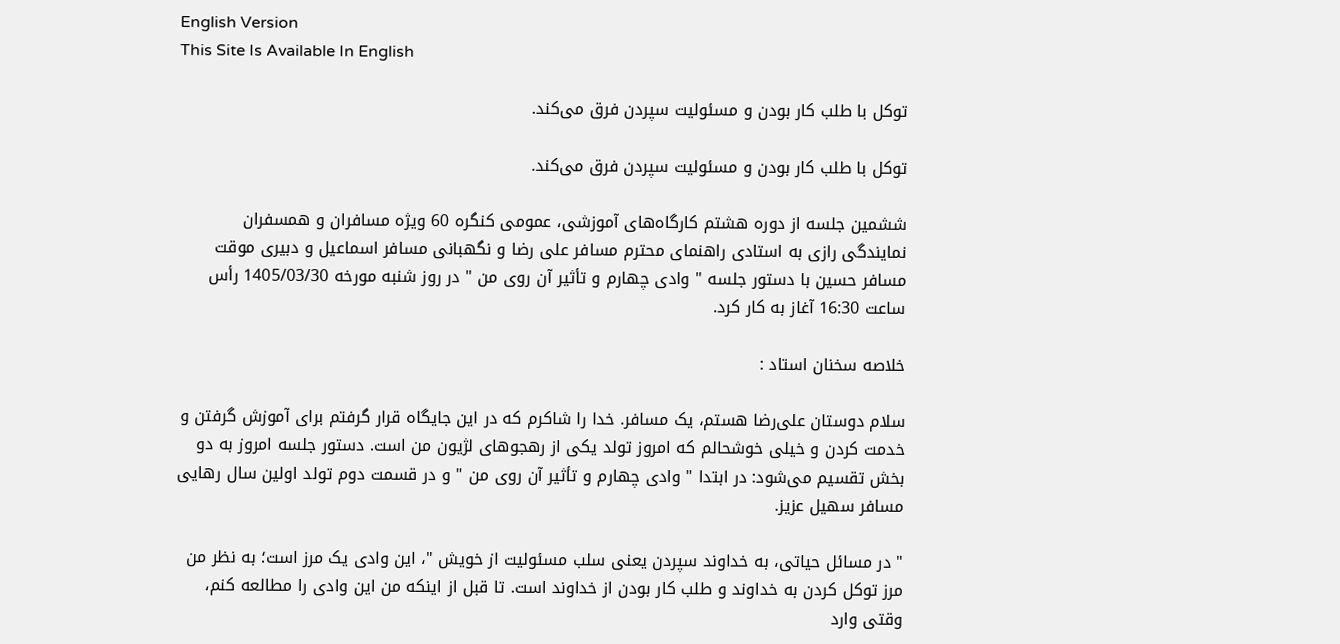English Version
This Site Is Available In English

توکل با طلب کار بودن و مسئولیت سپردن فرق می‌کند.

توکل با طلب کار بودن و مسئولیت سپردن فرق می‌کند.

ششمین جلسه از دوره هشتم کارگاه‌های آموزشی، عمومی کنگره 60 ویژه مسافران و همسفران نمایندگی رازی به استادی راهنمای محترم مسافر علی رضا و نگهبانی مسافر اسماعیل و دبیری موقت مسافر حسین با دستور جلسه " وادی چهارم و تأثیر آن روی من " در روز شنبه مورخه 1405/03/30 رأس ساعت 16:30 آغاز به کار کرد.

خلاصه سخنان استاد :

سلام دوستان علی‌رضا هستم، یک مسافر. خدا را شاکرم که در این جایگاه قرار گرفتم برای آموزش گرفتن و خدمت کردن و خیلی خوشحالم که امروز تولد یکی از رهجوهای لژیون من است. دستور جلسه امروز به دو بخش تقسیم می‌شود: در ابتدا " وادی چهارم و تأثیر آن روی من " و در قسمت دوم تولد اولین سال رهایی مسافر سهیل عزیز.

" در مسائل حیاتی، به خداوند سپردن یعنی سلب مسئولیت از خویش "، این وادی یک مرز است؛ به نظر من مرز توکل کردن به خداوند و طلب کار بودن از خداوند است. تا قبل از اینکه من این وادی را مطالعه کنم، وقتی وارد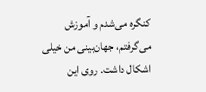کنگره می‌شدم و آموزش می‌گرفتم، جهان‌بینی من خیلی اشکال داشت. روی این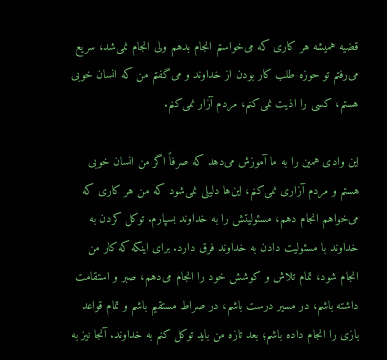قضیه همیشه هر کاری که می‌خواستم انجام بدهم ولی انجام نمی‌شد، سریع می‌رفتم تو حوزه طلب کار بودن از خداوند و می‌گفتم من که انسان خوبی هستم، کسی را اذیت نمی‌کنم، مردم آزار نمی‌کنم.

این وادی همین را به ما آموزش می‌دهد که صرفاً اگر من انسان خوبی هستم و مردم آزاری نمی‌کنم، این‌ها دلیلی نمی‌شود که من هر کاری که می‌خواهم انجام دهم، مسئولیتش را به خداوند بسپارم. توکل کردن به خداوند با مسئولیت دادن به خداوند فرق دارد. برای اینکه که کار من انجام شود، تمام تلاش و کوشش خود را انجام می‌دهم، صبر و استقامت داشته باشم، در مسیر درست باشم، در صراط مستقیم باشم و تمام قواعد بازی را انجام داده باشم؛ بعد تازه من باید توکل کنم به خداوند. آنجا نیز به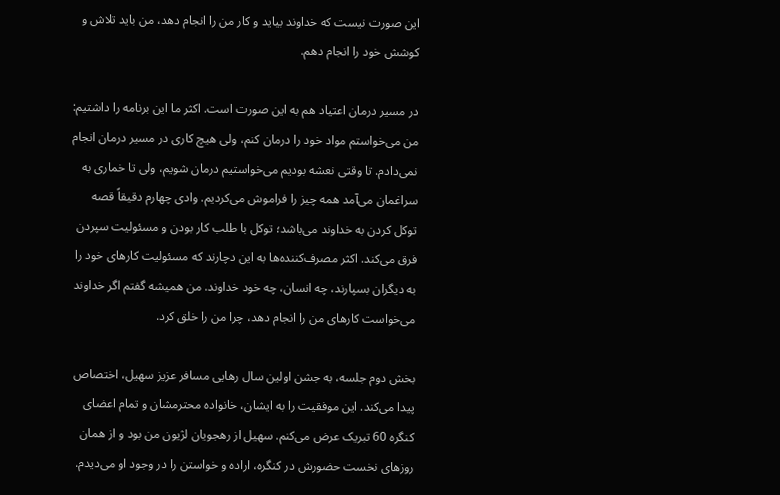این صورت نیست که خداوند بیاید و کار من را انجام دهد، من باید تلاش و کوشش خود را انجام دهم.

در مسیر درمان اعتیاد هم به این صورت است. اکثر ما این برنامه را داشتیم: من می‌خواستم مواد خود را درمان کنم، ولی هیچ کاری در مسیر درمان انجام نمی‌دادم. تا وقتی نعشه بودیم می‌خواستیم درمان شویم، ولی تا خماری به سراغمان می‌آمد همه چیز را فراموش می‌کردیم. وادی چهارم دقیقاً قصه توکل کردن به خداوند می‌باشد؛ توکل با طلب کار بودن و مسئولیت سپردن فرق می‌کند. اکثر مصرف‌کننده‌ها به این دچارند که مسئولیت کار‌های خود را به دیگران بسپارند، چه انسان، چه خود خداوند. من همیشه گفتم اگر خداوند می‌خواست کارهای من را انجام دهد، چرا من را خلق کرد.

بخش دوم جلسه، به جشن اولین سال رهایی مسافر عزیز سهیل، اختصاص پیدا می‌کند. این موفقیت را به ایشان، خانواده محترمشان و تمام اعضای کنگره 60 تبریک عرض می‌کنم. سهیل از رهجویان لژیون من بود و از همان روزهای نخست حضورش در کنگره، اراده و خواستن را در وجود او می‌دیدم.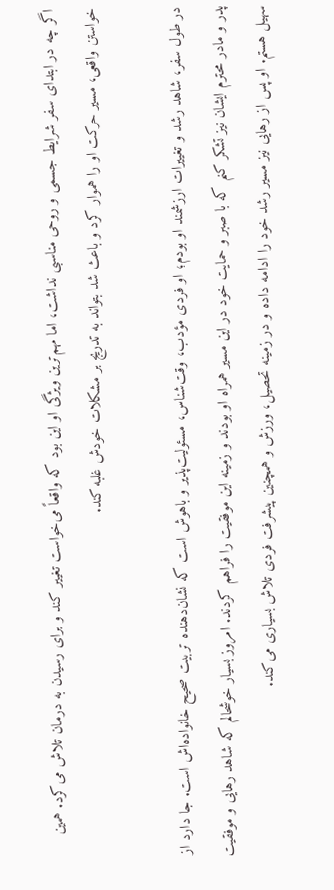اگر چه در ابتدای سفر شرایط جسمی و روحی مناسبی نداشت، اما مهم‌ترین ویژگی او این بود که واقعاً می‌خواست تغییر کند و برای رسیدن به درمان تلاش می‌کرد. همین خواستن واقعی، مسیر حرکت او را هموار کرد و باعث شد بتواند به تدریج بر مشکلات خودش غلبه کند.

در طول سفر، شاهد رشد و تغییرات ارزشمند او بودم؛ او فردی مؤدب، وقت‌شناس، مسئولیت‌پذیر و باهوش است که نشان‌دهنده تربیت صحیح خانواده‌اش است. جا دارد از پدر و مادر محترم ایشان نیز تشکر کنم که با صبر و حمایت خود در این مسیر همراه او بودند و زمینه این موفقیت را فراهم کردند. امروز بسیار خوشحالم که شاهد رهایی و موفقیت سهیل هستم. او پس از رهایی نیز مسیر رشد خود را ادامه داده و در زمینه تحصیل، ورزش و همچنین پیشرفت فردی تلاش بسیاری می‌کند.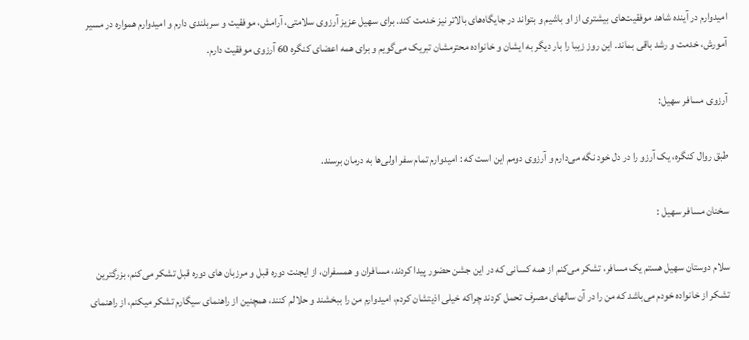امیدوارم در آینده شاهد موفقیت‌های بیشتری از او باشیم و بتواند در جایگاه‌های بالاتر نیز خدمت کند. برای سهیل عزیز آرزوی سلامتی، آرامش، موفقیت و سربلندی دارم و امیدوارم همواره در مسیر آمورش، خدمت و رشد باقی بماند. این روز زیبا را بار دیگر به ایشان و خانواده محترمشان تبریک می‌گویم و برای همه اعضای کنگره 60 آرزوی موفقیت دارم.

آرزوی مسافر سهیل:

طبق روال کنگره، یک آرزو را در دل خود نگه می‌دارم و آرزوی دومم این است که : امیدوارم تمام سفر اولی‌ها به درمان برسند.

سخنان مسافر سهیل :

سلام دوستان سهیل هستم یک مسافر، تشکر می‌کنم از همه کسانی که در این جشن حضور پیدا کردند، مسافران و همسفران، از ایجنت دوره قبل و مرزبان های دوره قبل تشکر می‌کنم، بزرگترین تشکر از خانواده خودم می‌باشد که من را در آن سالهای مصرف تحمل کردند چراکه خیلی اذیتشان کردم، امیدوارم من را ببخشند و حلالم کنند، همچنین از راهنمای سیگارم تشکر میکنم، از راهنمای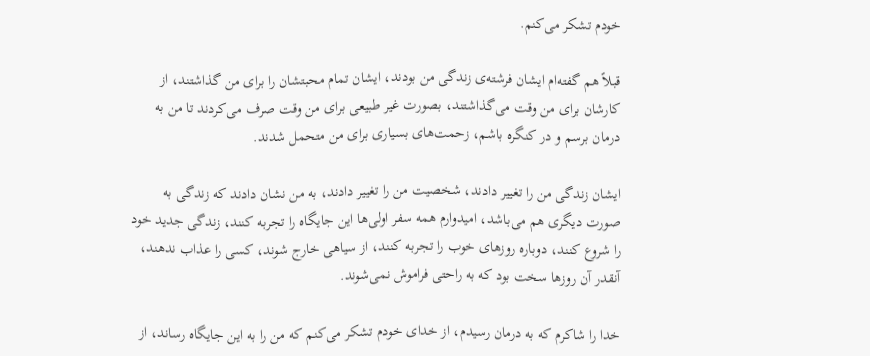خودم تشکر می‌کنم.

قبلاً هم گفته‌ام ایشان فرشته‌ی زندگی من بودند، ایشان تمام محبتشان را برای من گذاشتند، از کارشان برای من وقت می‌گذاشتند، بصورت غیر طبیعی برای من وقت صرف می‌کردند تا من به درمان برسم و در کنگره باشم، زحمت‌های بسیاری برای من متحمل شدند.

ایشان زندگی من را تغییر دادند، شخصیت من را تغییر دادند، به من نشان دادند که زندگی به صورت دیگری هم می‌باشد، امیدوارم همه سفر اولی‌ها این جایگاه را تجربه کنند، زندگی جدید خود را شروع کنند، دوباره روزهای خوب را تجربه کنند، از سیاهی خارج شوند، کسی را عذاب ندهند، آنقدر آن روزها سخت بود که به راحتی فراموش نمی‌شوند.

خدا را شاکرم که به درمان رسیدم، از خدای خودم تشکر می‌کنم که من را به این جایگاه رساند، از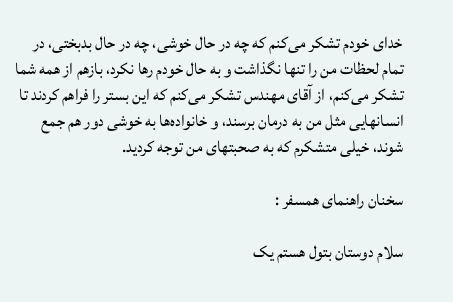خدای خودم تشکر می‌کنم که چه در حال خوشی، چه در حال بدبختی، در تمام لحظات من را تنها نگذاشت و به حال خودم رها نکرد، بازهم از همه شما تشکر می‌کنم، از آقای مهندس تشکر می‌کنم که این بستر را فراهم کردند تا انسانهایی مثل من به درمان برسند، و خانواده‌ها به خوشی دور هم جمع شوند، خیلی متشکرم که به صحبتهای من توجه کردید.

سخنان راهنمای همسفر :

سلام دوستان بتول هستم یک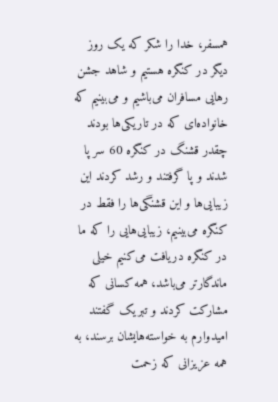همسفر، خدا را شکر که یک روز دیگر در کنگره هستیم و شاهد جشن رهایی مسافران می‌باشیم و می‌بینیم که خانواده‌ای که در تاریکی‌ها بودند چقدر قشنگ در کنگره 60 سر پا شدند و پا گرفتند و رشد کردند این زیبایی‌ها و این قشنگی‌ها را فقط در کنگره می‌بینیم، زیبایی‌هایی را که ما در کنگره دریافت می‌کنیم خیلی ماندگارتر می‌باشد، همه کسانی که مشارکت کردند و تبریک گفتند امیدوارم به خواسته‌هایشان برسند، به همه عزیزانی که زحمت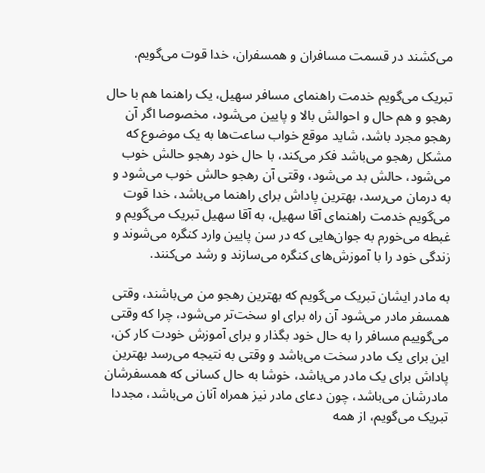می‌کشند در قسمت مسافران و همسفران، خدا قوت می‌گویم.

تبریک می‌گویم خدمت راهنمای مسافر سهیل، یک راهنما هم با حال رهجو و هم حال و احوالش بالا و پایین می‌شود، مخصوصا اگر آن رهجو مجرد باشد، شاید موقع خواب ساعت‌ها به یک موضوع که مشکل رهجو می‌باشد فکر می‌کند، با حال خود رهجو حالش خوب می‌شود، حالش بد می‌شود، وقتی آن رهجو حالش خوب می‌شود و به درمان می‌رسد، بهترین پاداش برای راهنما می‌باشد، خدا قوت می‌گویم خدمت راهنمای آقا سهیل، به آقا سهیل تبریک می‌گویم و غبطه می‌خورم به جوان‌هایی که در سن پایین وارد کنگره می‌شوند و زندگی خود را با آموزش‌های کنگره می‌سازند و رشد می‌کنند.

به مادر ایشان تبریک می‌گویم که بهترین رهجو من می‌باشند، وقتی همسفر مادر می‌شود آن راه برای او سخت‌تر می‌شود، چرا که وقتی می‌گوییم مسافر را به حال خود بگذار و برای آموزش خودت کار کن، این برای یک مادر سخت می‌باشد و وقتی به نتیجه می‌رسد بهترین پاداش برای یک مادر می‌باشد، خوشا به حال کسانی که همسفرشان مادرشان می‌باشد، چون دعای مادر نیز همراه آنان می‌باشد، مجددا تبریک می‌گویم، از همه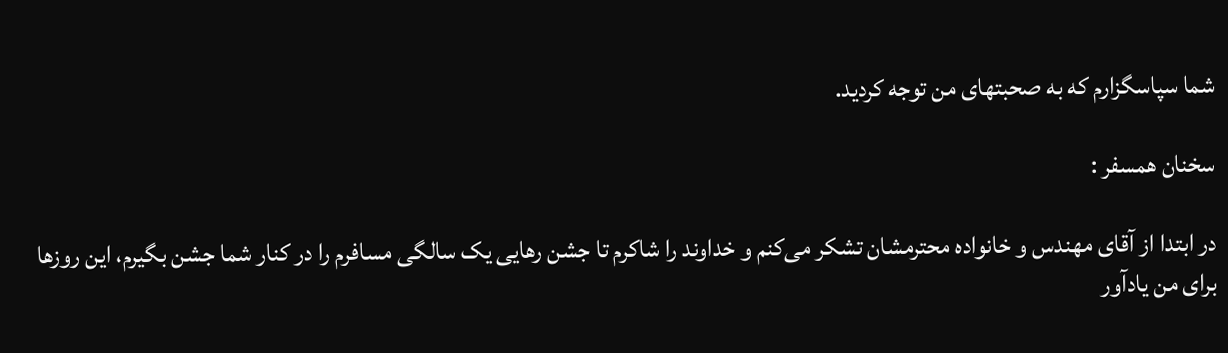شما سپاسگزارم که به صحبتهای من توجه کردید.

سخنان همسفر :

در ابتدا از آقای مهندس و خانواده محترمشان تشکر می‌کنم و خداوند را شاکرم تا جشن رهایی یک سالگی مسافرم را در کنار شما جشن بگیرم، این روزها برای من یادآور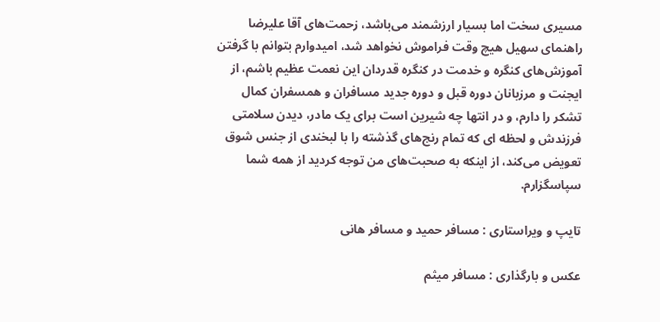مسیری سخت اما بسیار ارزشمند می‌باشد، زحمت‌های آقا علیرضا راهنمای سهیل هیچ وقت فراموش نخواهد شد، امیدوارم بتوانم با گرفتن آموزش‌های کنگره و خدمت در کنگره قدردان این نعمت عظیم باشم، از ایجنت و مرزبانان دوره قبل و دوره جدید مسافران و همسفران کمال تشکر را دارم، و در انتها چه شیرین است برای یک مادر، دیدن سلامتی فرزندش و لحظه ای که تمام رنج‌های گذشته را با لبخندی از جنس شوق تعویض می‌کند، از اینکه به صحبت‌های من توجه کردید از همه شما سپاسگزارم.

تایپ و ویراستاری : مسافر حمید و مسافر هانی

عکس و بارگذاری : مسافر میثم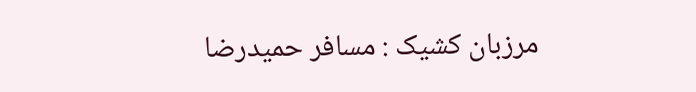مرزبان کشیک : مسافر حمیدرضا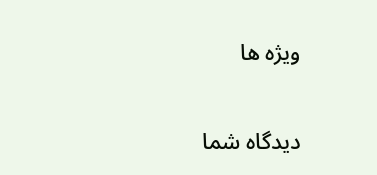ویژه ها

دیدگاه شما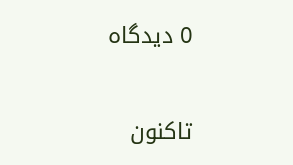0 دیدگاه

تاکنون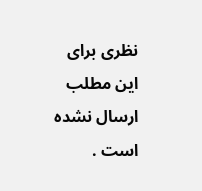نظری برای این مطلب ارسال نشده است .